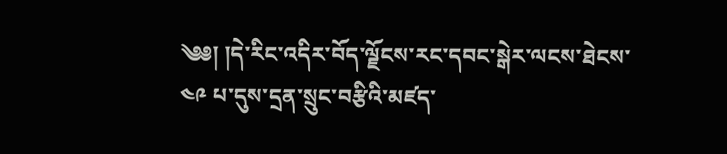༄༅། །དེ་རིང་འདིར་བོད་ལྗོངས་རང་དབང་སྒེར་ལངས་ཐེངས་ ༤༩ པ་དུས་དྲན་སྲུང་བརྩིའི་མཛད་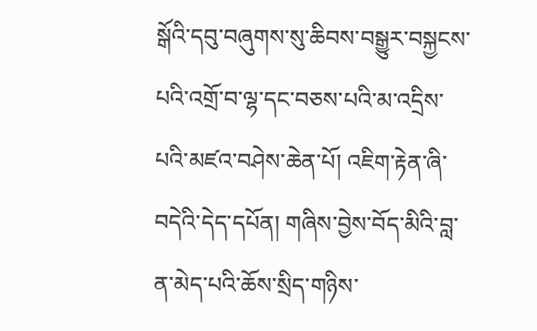སྒོའི་དབུ་བཞུགས་སུ་ཆིབས་བསྒྱུར་བསྐྱངས་པའི་འགྲོ་བ་ལྷ་དང་བཅས་པའི་མ་འདྲིས་པའི་མཛའ་བཤེས་ཆེན་པོ། འཇིག་རྟེན་ཞི་བདེའི་དེད་དཔོན། གཞིས་བྱེས་བོད་མིའི་བླ་ན་མེད་པའི་ཆོས་སྲིད་གཉིས་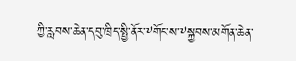ཀྱི་རླབས་ཆེན་དབུ་ཁྲིད་སྤྱི་ནོར་༸གོང་ས་༸སྐྱབས་མགོན་ཆེན་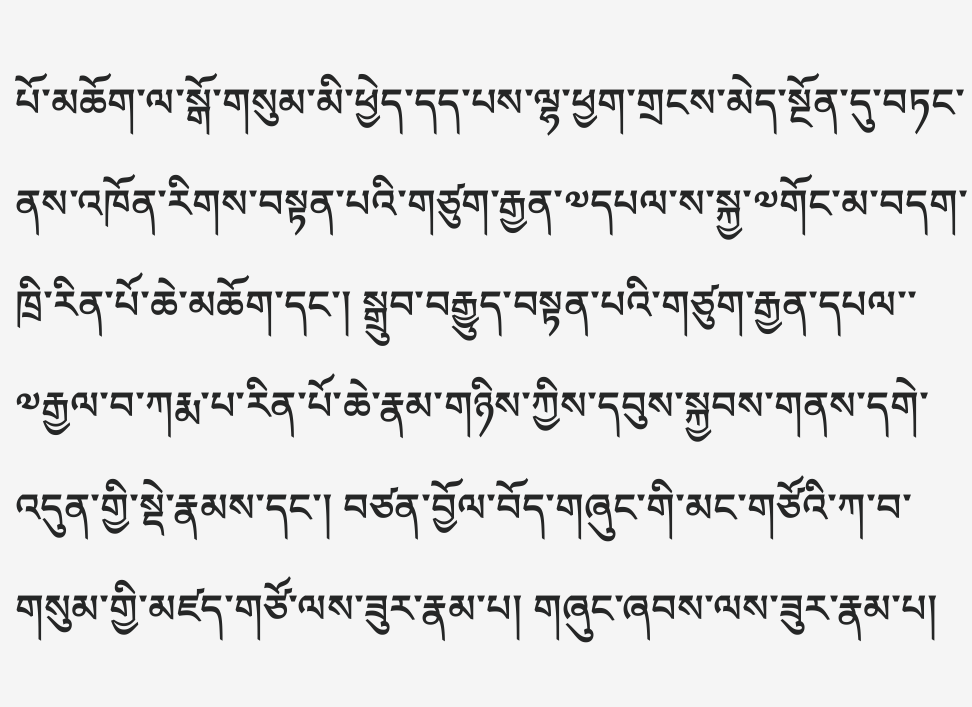པོ་མཆོག་ལ་སྒོ་གསུམ་མི་ཕྱེད་དད་པས་ལྷ་ཕྱག་གྲངས་མེད་སྔོན་དུ་བཏང་ནས་འཁོན་རིགས་བསྟན་པའི་གཙུག་རྒྱན་༧དཔལ་ས་སྐྱ་༧གོང་མ་བདག་ཁྲི་རིན་པོ་ཆེ་མཆོག་དང་། སྒྲུབ་བརྒྱུད་བསྟན་པའི་གཙུག་རྒྱན་དཔལ་་༧རྒྱལ་བ་ཀརྨ་པ་རིན་པོ་ཆེ་རྣམ་གཉིས་ཀྱིས་དབུས་སྐྱབས་གནས་དགེ་འདུན་གྱི་སྡེ་རྣམས་དང་། བཙན་བྱོལ་བོད་གཞུང་གི་མང་གཙོའི་ཀ་བ་གསུམ་གྱི་མཛད་གཙོ་ལས་ཟུར་རྣམ་པ། གཞུང་ཞབས་ལས་ཟུར་རྣམ་པ།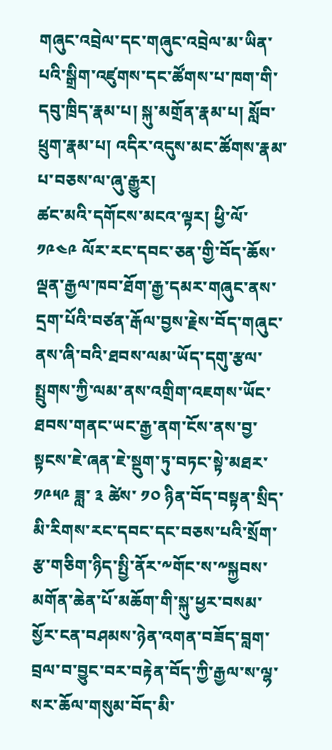གཞུང་འབྲེལ་དང་གཞུང་འབྲེལ་མ་ཡིན་པའི་སྒྲིག་འཛུགས་དང་ཚོགས་པ་ཁག་གི་དབུ་ཁྲིད་རྣམ་པ། སྐུ་མགྲོན་རྣམ་པ། སློབ་ཕྲུག་རྣམ་པ། འདིར་འདུས་མང་ཚོགས་རྣམ་པ་བཅས་ལ་ཞུ་རྒྱུར།
ཚང་མའི་དགོངས་མངའ་ལྟར། ཕྱི་ལོ་ ༡༩༤༩ ལོར་རང་དབང་ཅན་གྱི་བོད་ཆོས་ལྡན་རྒྱལ་ཁབ་ཐོག་རྒྱ་དམར་གཞུང་ནས་དྲག་པོའི་བཙན་རྒོལ་བྱས་རྗེས་བོད་གཞུང་ནས་ཞི་བའི་ཐབས་ལམ་ཡོད་དགུ་རྩལ་སྤྲུགས་ཀྱི་ལམ་ནས་འགྲིག་འཇགས་ཡོང་ཐབས་གནང་ཡང་རྒྱ་ནག་ངོས་ནས་བྱ་སྟངས་ཇེ་ཞན་ཇེ་སྡུག་ཏུ་བཏང་སྟེ་མཐར་ ༡༩༥༩ ཟླ་ ༣ ཚེས་ ༡༠ ཉིན་བོད་བསྟན་སྲིད་མི་རིགས་རང་དབང་དང་བཅས་པའི་སྲོག་རྩ་གཅིག་ཉིད་སྤྱི་ནོར་༸གོང་ས་༸སྐྱབས་མགོན་ཆེན་པོ་མཆོག་གི་སྐུ་ཕྱར་བསམ་སྱོར་ངན་བཤམས་ཉེན་འགན་བཟོད་བླག་བྲལ་བ་བྱུང་བར་བརྟེན་བོད་ཀྱི་རྒྱལ་ས་ལྷ་སར་ཆོལ་གསུམ་བོད་མི་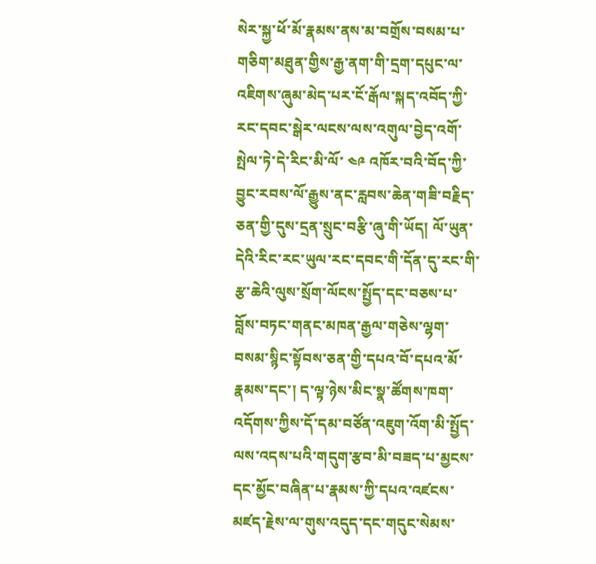སེར་སྐྱ་ཕོ་མོ་རྣམས་ནས་མ་བགྲོས་བསམ་པ་གཅིག་མཐུན་གྱིས་རྒྱ་ནག་གི་དྲག་དཔུང་ལ་འཇིགས་ཞུམ་མེད་པར་ངོ་རྒོལ་སྐད་འབོད་ཀྱི་རང་དབང་སྒེར་ལངས་ལས་འགུལ་བྱེད་འགོ་སྤེལ་ཏེ་དེ་རིང་མི་ལོ་ ༤༩ འཁོར་བའི་བོད་ཀྱི་བྱུང་རབས་ལོ་རྒྱུས་ནང་རླབས་ཆེན་གཟི་བརྗིད་ཅན་གྱི་དུས་དྲན་སྲུང་བརྩི་ཞུ་གི་ཡོད། ལོ་ཡུན་དེའི་རིང་རང་ཡུལ་རང་དབང་གི་དོན་དུ་རང་གི་རྩ་ཆེའི་ལུས་སྲོག་ལོངས་སྤྱོད་དང་བཅས་པ་བློས་བཏང་གནང་མཁན་རྒྱལ་གཅེས་ལྷག་བསམ་སྙིང་སྟོབས་ཅན་གྱི་དཔའ་བོ་དཔའ་མོ་རྣམས་དང་། ད་ལྟ་ཉེས་མིང་སྣ་ཚོགས་ཁག་འདོགས་ཀྱིས་དོ་དམ་བཙོན་འཇུག་འོག་མི་སྤྱོད་ལས་འདས་པའི་གདུག་རྩབ་མི་བཟད་པ་མྱངས་དང་མྱོང་བཞིན་པ་རྣམས་ཀྱི་དཔའ་འཛངས་མཛད་རྗེས་ལ་གུས་འདུད་དང་གདུང་སེམས་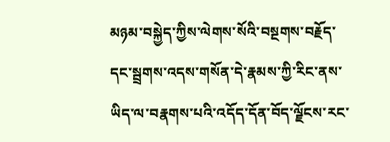མཉམ་བསྐྱེད་ཀྱིས་ལེགས་སོའི་བསྔགས་བརྗོད་དང་སྦྲགས་འདས་གསོན་དེ་རྣམས་ཀྱི་རིང་ནས་ཡིད་ལ་བརྣགས་པའི་འདོད་དོན་བོད་ལྗོངས་རང་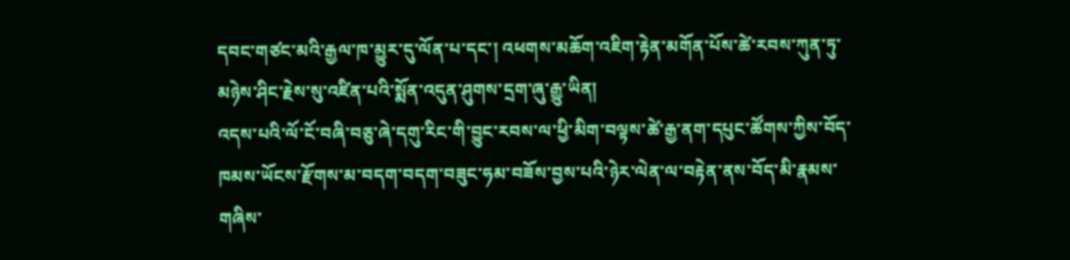དབང་གཙང་མའི་རྒྱལ་ཁ་མྱུར་དུ་ལོན་པ་དང་། འཕགས་མཆོག་འཇིག་རྟེན་མགོན་པོས་ཚེ་རབས་ཀུན་ཏུ་མཉེས་ཤིང་རྗེས་སུ་འཛིན་པའི་སྨོན་འདུན་ཤུགས་དྲག་ཞུ་རྒྱུ་ཡིན།
འདས་པའི་ལོ་ངོ་བཞི་བཅུ་ཞེ་དགུ་རིང་གི་བྱུང་རབས་ལ་ཕྱི་མིག་བལྟས་ཚེ་རྒྱ་ནག་དཔུང་ཚོགས་ཀྱིས་བོད་ཁམས་ཡོངས་རྫོགས་མ་བདག་བདག་བཟུང་ཧམ་བཟོས་བྱས་པའི་ཉེར་ལེན་ལ་བརྟེན་ནས་བོད་མི་རྣམས་གཞིས་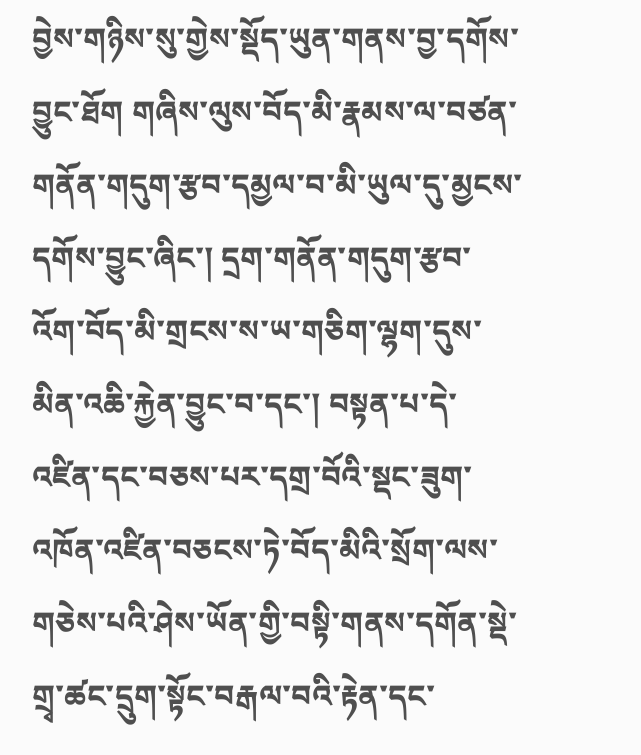བྱེས་གཉིས་སུ་གྱེས་སྡོད་ཡུན་གནས་བྱ་དགོས་བྱུང་ཐོག གཞིས་ལུས་བོད་མི་རྣམས་ལ་བཙན་གནོན་གདུག་རྩབ་དམྱལ་བ་མི་ཡུལ་དུ་མྱངས་དགོས་བྱུང་ཞིང་། དྲག་གནོན་གདུག་རྩབ་འོག་བོད་མི་གྲངས་ས་ཡ་གཅིག་ལྷག་དུས་མིན་འཆི་རྐྱེན་བྱུང་བ་དང་། བསྟན་པ་དེ་འཛིན་དང་བཅས་པར་དགྲ་བོའི་སྡང་ཟུག་འཁོན་འཛིན་བཅངས་ཏེ་བོད་མིའི་སྲོག་ལས་གཅེས་པའི་ཤེས་ཡོན་གྱི་བསྟི་གནས་དགོན་སྡེ་གྲྭ་ཚང་དྲུག་སྟོང་བརྒལ་བའི་རྟེན་དང་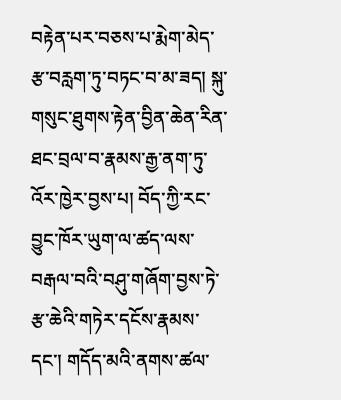བརྟེན་པར་བཅས་པ་རྨེག་མེད་རྩ་བརླག་ཏུ་བཏང་བ་མ་ཟད། སྐུ་གསུང་ཐུགས་རྟེན་བྱིན་ཆེན་རིན་ཐང་བྲལ་བ་རྣམས་རྒྱ་ནག་ཏུ་འོར་ཁྱེར་བྱས་པ། བོད་ཀྱི་རང་བྱུང་ཁོར་ཡུག་ལ་ཚད་ལས་བརྒལ་བའི་བཤུ་གཞོག་བྱས་ཏེ་རྩ་ཆེའི་གཏེར་དངོས་རྣམས་དང་། གདོད་མའི་ནགས་ཚལ་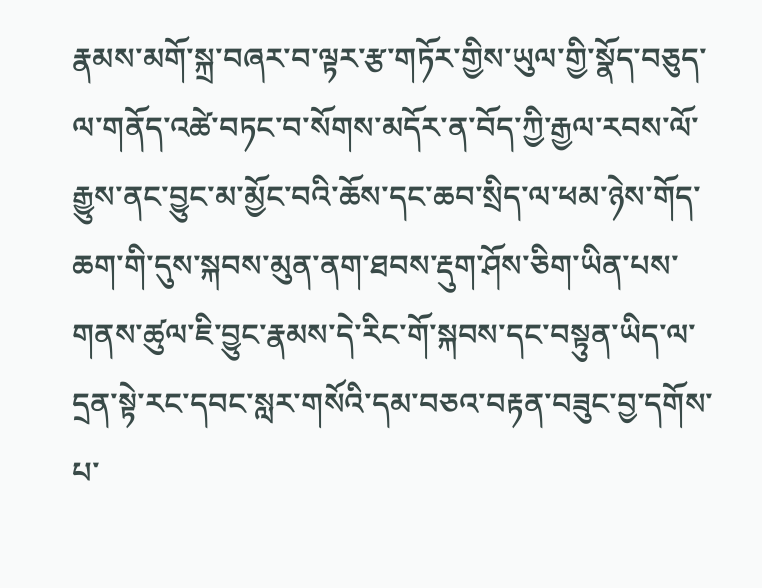རྣམས་མགོ་སྐྲ་བཞར་བ་ལྟར་རྩ་གཏོར་གྱིས་ཡུལ་གྱི་སྣོད་བཅུད་ལ་གནོད་འཚེ་བཏང་བ་སོགས་མདོར་ན་བོད་ཀྱི་རྒྱལ་རབས་ལོ་རྒྱུས་ནང་བྱུང་མ་མྱོང་བའི་ཆོས་དང་ཆབ་སྲིད་ལ་ཕམ་ཉེས་གོད་ཆག་གི་དུས་སྐབས་མུན་ནག་ཐབས་རྡུག་ཤོས་ཅིག་ཡིན་པས་གནས་ཚུལ་ཇི་བྱུང་རྣམས་དེ་རིང་གོ་སྐབས་དང་བསྟུན་ཡིད་ལ་དྲན་སྟེ་རང་དབང་སླར་གསོའི་དམ་བཅའ་བརྟན་བཟུང་བྱ་དགོས་པ་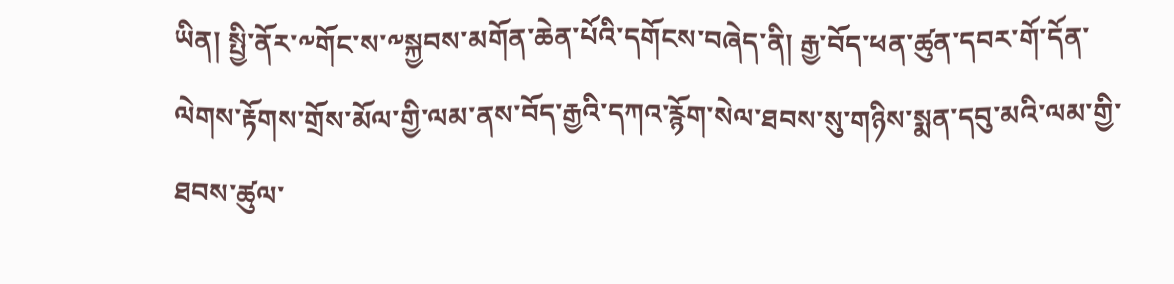ཡིན། སྤྱི་ནོར་༸གོང་ས་༸སྐྱབས་མགོན་ཆེན་པོའི་དགོངས་བཞེད་ནི། རྒྱ་བོད་ཕན་ཚུན་དབར་གོ་དོན་ལེགས་རྟོགས་གྲོས་མོལ་གྱི་ལམ་ནས་བོད་རྒྱའི་དཀའ་རྙོག་སེལ་ཐབས་སུ་གཉིས་སྨན་དབུ་མའི་ལམ་གྱི་ཐབས་ཚུལ་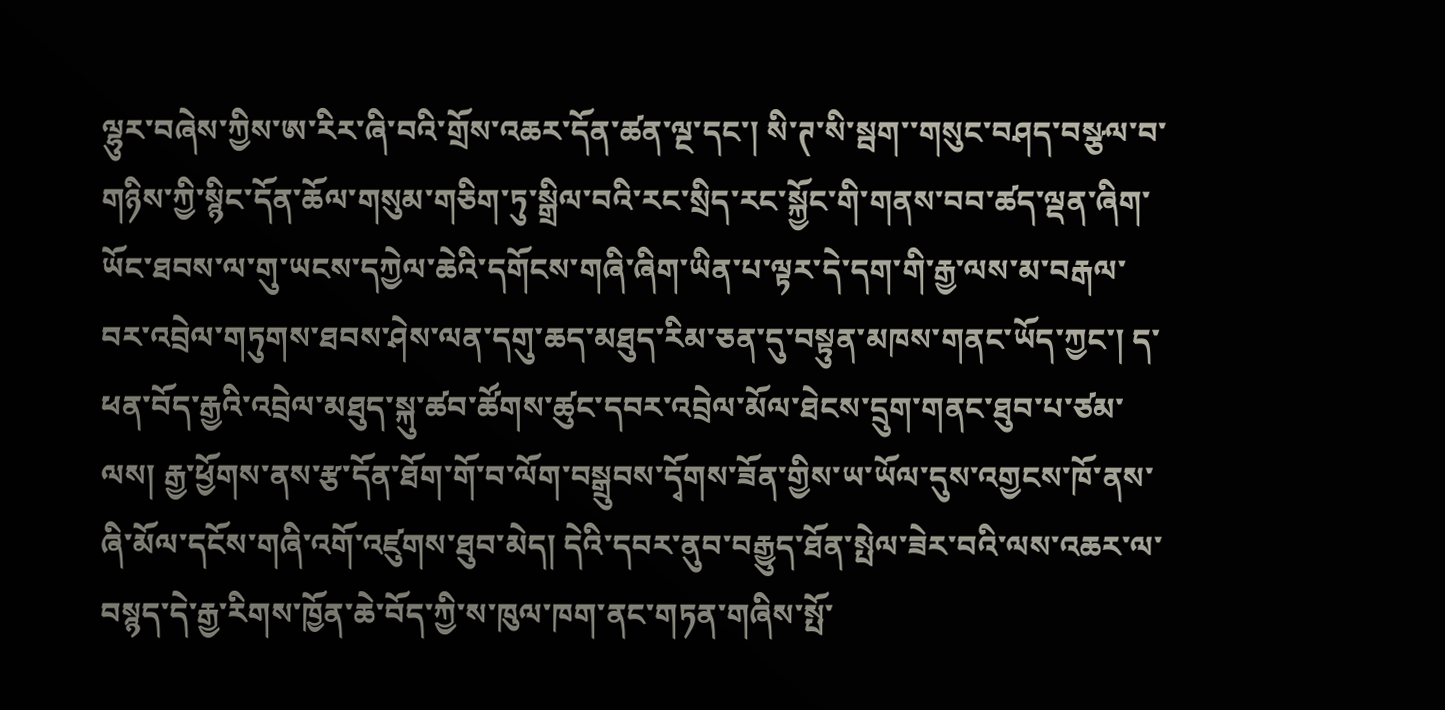ལྷུར་བཞེས་ཀྱིས་ཨ་རིར་ཞི་བའི་གྲོས་འཆར་དོན་ཚན་ལྔ་དང་། སི་ཊ་སི་སྦག་་གསུང་བཤད་བསྩལ་བ་གཉིས་ཀྱི་སྙིང་དོན་ཆོལ་གསུམ་གཅིག་ཏུ་སྒྲིལ་བའི་རང་སྲིད་རང་སྐྱོང་གི་གནས་བབ་ཚད་ལྡན་ཞིག་ཡོང་ཐབས་ལ་གུ་ཡངས་དཀྱེལ་ཆེའི་དགོངས་གཞི་ཞིག་ཡིན་པ་ལྟར་དེ་དག་གི་རྒྱ་ལས་མ་བརྒལ་བར་འབྲེལ་གཏུགས་ཐབས་ཤེས་ལན་དགུ་ཆད་མཐུད་རིམ་ཅན་དུ་བསྟུན་མཁས་གནང་ཡོད་ཀྱང་། ད་ཕན་བོད་རྒྱའི་འབྲེལ་མཐུད་སྐུ་ཚབ་ཚོགས་ཚུང་དབར་འབྲེལ་མོལ་ཐེངས་དྲུག་གནང་ཐུབ་པ་ཙམ་ལས། རྒྱ་ཕྱོགས་ནས་རྩ་དོན་ཐོག་གོ་བ་ལོག་བསྒྲུབས་དྭོགས་ཟོན་གྱིས་ཡ་ཡོལ་དུས་འགྱངས་ཁོ་ནས་ཞི་མོལ་དངོས་གཞི་འགོ་འཛུགས་ཐུབ་མེད། དེའི་དབར་ནུབ་བརྒྱུད་ཐོན་སྤེལ་ཟེར་བའི་ལས་འཆར་ལ་བསྙད་དེ་རྒྱ་རིགས་ཁྱོན་ཆེ་བོད་ཀྱི་ས་ཁུལ་ཁག་ནང་གཏན་གཞིས་སྤོ་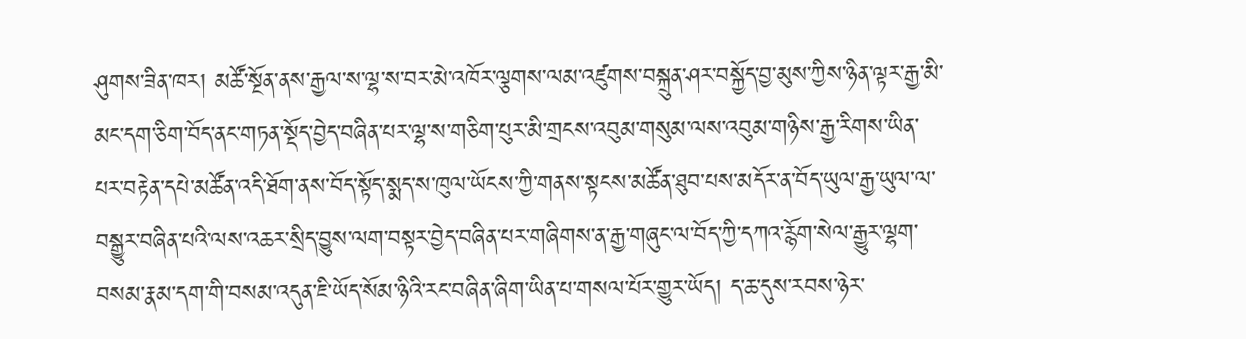ཤུགས་ཟིན་ཁར། མཚོ་སྔོན་ནས་རྒྱལ་ས་ལྷ་ས་བར་མེ་འཁོར་ལྕགས་ལམ་འཛུགས་བསྐྲུན་ཤར་བསྐྱོད་བྱ་མུས་ཀྱིས་ཉིན་ལྟར་རྒྱ་མི་མང་དག་ཅིག་བོད་ནང་གཏན་སྡོད་བྱེད་བཞིན་པར་ལྷ་ས་གཅིག་པུར་མི་གྲངས་འབུམ་གསུམ་ལས་འབུམ་གཉིས་རྒྱ་རིགས་ཡིན་པར་བརྟེན་དཔེ་མཚོན་འདི་ཐོག་ནས་བོད་སྟོད་སྨད་ས་ཁུལ་ཡོངས་ཀྱི་གནས་སྟངས་མཚོན་ཐུབ་པས་མདོར་ན་བོད་ཡུལ་རྒྱ་ཡུལ་ལ་བསྒྱུར་བཞིན་པའི་ལས་འཆར་སྲིད་བྱུས་ལག་བསྟར་བྱེད་བཞིན་པར་གཞིགས་ན་རྒྱ་གཞུང་ལ་བོད་ཀྱི་དཀའ་རྙོག་སེལ་རྒྱུར་ལྷག་བསམ་རྣམ་དག་གི་བསམ་འདུན་ཇི་ཡོད་སོམ་ཉིའི་རང་བཞིན་ཞིག་ཡིན་པ་གསལ་པོར་གྱུར་ཡོད། ད་ཆ་དུས་རབས་ཉེར་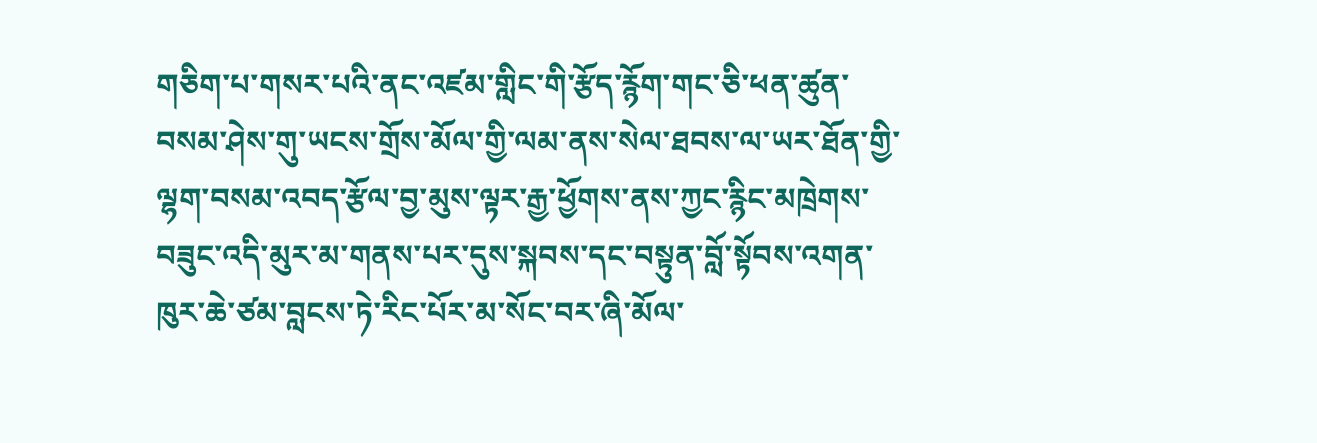གཅིག་པ་གསར་པའི་ནང་འཛམ་གླིང་གི་རྩོད་རྙོག་གང་ཅི་ཕན་ཚུན་བསམ་ཤེས་གུ་ཡངས་གྲོས་མོལ་གྱི་ལམ་ནས་སེལ་ཐབས་ལ་ཡར་ཐོན་གྱི་ལྷག་བསམ་འབད་རྩོལ་བྱ་མུས་ལྟར་རྒྱ་ཕྱོགས་ནས་ཀྱང་རྙིང་མཁྲེགས་བཟུང་འདི་མུར་མ་གནས་པར་དུས་སྐབས་དང་བསྟུན་བློ་སྟོབས་འགན་ཁུར་ཆེ་ཙམ་བླངས་ཏེ་རིང་པོར་མ་སོང་བར་ཞི་མོལ་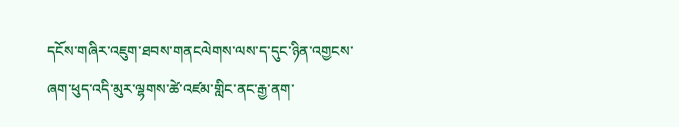དངོས་གཞིར་འཇུག་ཐབས་གནངལེགས་ལས་ད་དུང་ཉིན་འགྱངས་ཞག་ཕུད་འདི་མུར་ལྷགས་ཚེ་འཛམ་གླིང་ནང་རྒྱ་ནག་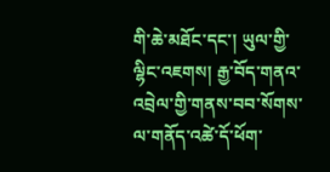གི་ཆེ་མཐོང་དང་། ཡུལ་གྱི་ལྷིང་འཇགས། རྒྱ་བོད་གནའ་འབྲེལ་གྱི་གནས་བབ་སོགས་ལ་གནོད་འཚེ་དོ་ཕོག་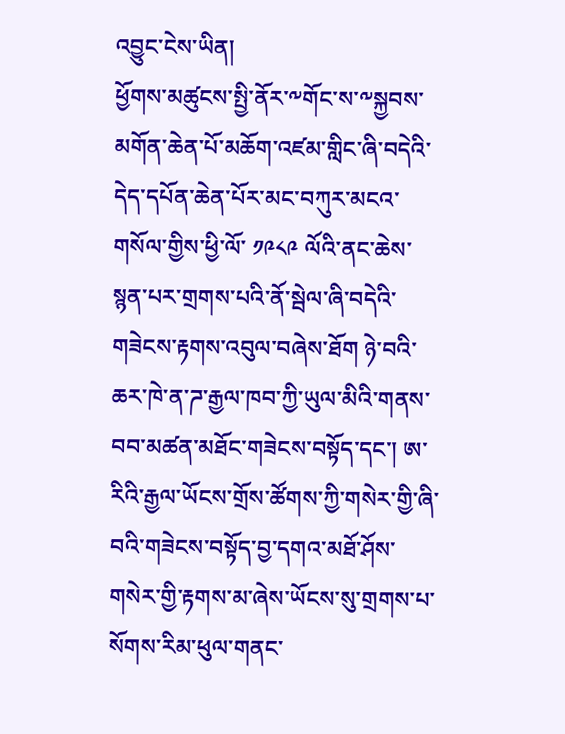འབྱུང་ངེས་ཡིན།
ཕྱོགས་མཚུངས་སྤྱི་ནོར་༸གོང་ས་༸སྐྱབས་མགོན་ཆེན་པོ་མཆོག་འཛམ་གླིང་ཞི་བདེའི་དེད་དཔོན་ཆེན་པོར་མང་བཀུར་མངའ་གསོལ་གྱིས་ཕྱི་ལོ་ ༡༩༨༩ ལོའི་ནང་ཆེས་སྙན་པར་གྲགས་པའི་ནོ་སྦེལ་ཞི་བདེའི་གཟེངས་རྟགས་འབུལ་བཞེས་ཐོག ཉེ་བའི་ཆར་ཁེ་ན་ཌ་རྒྱལ་ཁབ་ཀྱི་ཡུལ་མིའི་གནས་བབ་མཚན་མཐོང་གཟེངས་བསྟོད་དང་། ཨ་རིའི་རྒྱལ་ཡོངས་གྲོས་ཚོགས་ཀྱི་གསེར་གྱི་ཞི་བའི་གཟེངས་བསྟོད་བྱ་དགའ་མཐོ་ཤོས་གསེར་གྱི་རྟགས་མ་ཞེས་ཡོངས་སུ་གྲགས་པ་སོགས་རིམ་ཕུལ་གནང་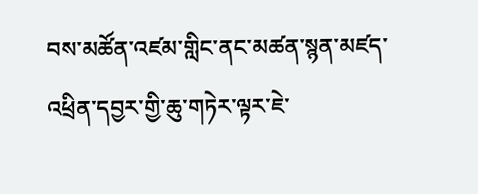བས་མཚོན་འཛམ་གླིང་ནང་མཚན་སྙན་མཛད་འཕྲིན་དབྱར་གྱི་ཆུ་གཏེར་ལྟར་ཇེ་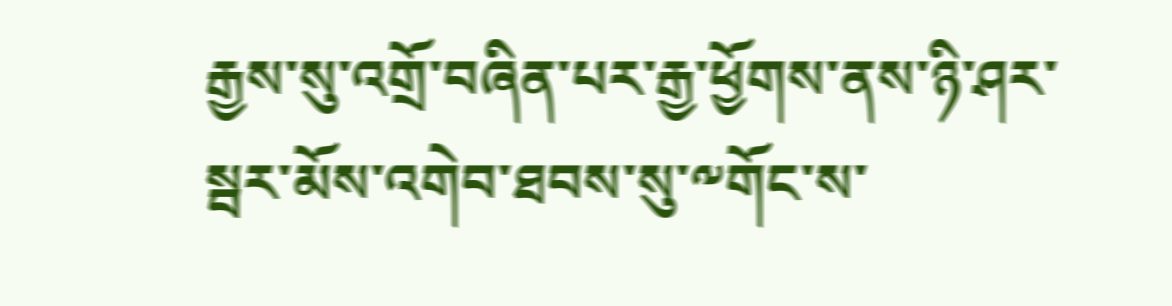རྒྱས་སུ་འགྲོ་བཞིན་པར་རྒྱ་ཕྱོགས་ནས་ཉི་ཤར་སྦར་མོས་འགེབ་ཐབས་སུ་༸གོང་ས་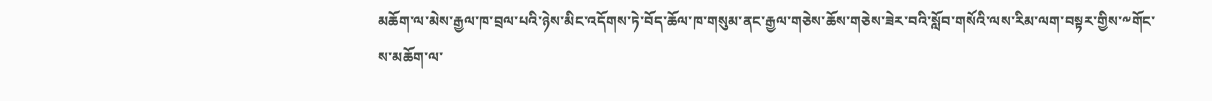མཆོག་ལ་མེས་རྒྱལ་ཁ་བྲལ་པའི་ཉེས་མིང་འདོགས་ཏེ་བོད་ཆོལ་ཁ་གསུམ་ནང་རྒྱལ་གཅེས་ཆོས་གཅེས་ཟེར་བའི་སློབ་གསོའི་ལས་རིམ་ལག་བསྟར་གྱིས་༸གོང་ས་མཆོག་ལ་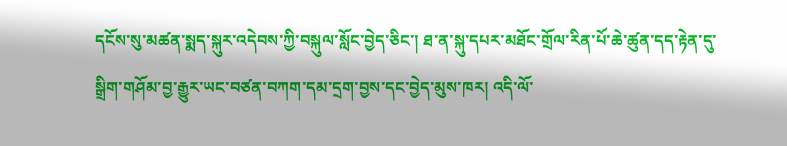དངོས་སུ་མཚན་སྨད་སྐུར་འདེབས་ཀྱི་བསྐུལ་སློང་བྱེད་ཅིང་། ཐ་ན་སྐུ་དཔར་མཐོང་གྲོལ་རིན་པོ་ཆེ་ཚུན་དད་རྟེན་དུ་སྒྲིག་གཤོམ་བྱ་རྒྱུར་ཡང་བཙན་བཀག་དམ་དྲག་བྱས་དང་བྱེད་མུས་ཁར། འདི་ལོ་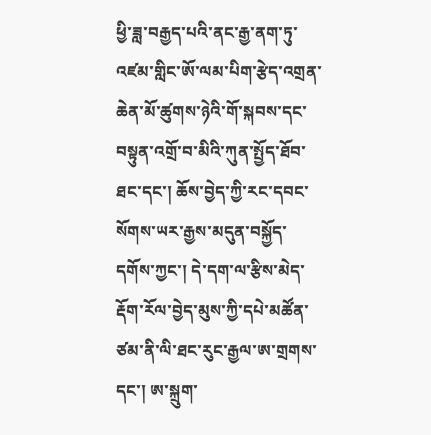ཕྱི་ཟླ་བརྒྱད་པའི་ནང་རྒྱ་ནག་ཏུ་འཛམ་གླིང་ཨོ་ལམ་པིག་རྩེད་འགྲན་ཆེན་མོ་ཚུགས་ཉེའི་གོ་སྐབས་དང་བསྟུན་འགྲོ་བ་མིའི་ཀུན་སྤྱོད་ཐོབ་ཐང་དང་། ཆོས་བྱེད་ཀྱི་རང་དབང་སོགས་ཡར་རྒྱས་མདུན་བསྐྱོད་དགོས་ཀྱང་། དེ་དག་ལ་རྩིས་མེད་རྡོག་རོལ་བྱེད་མུས་ཀྱི་དཔེ་མཚོན་ཙམ་ནི་ལི་ཐང་རུང་རྒྱལ་ཨ་གྲགས་དང་། ཨ་སྐྲུག་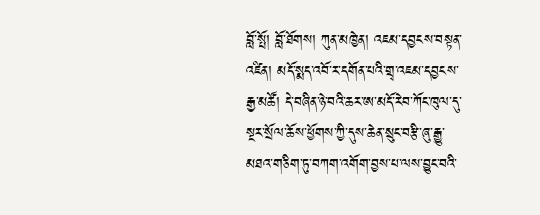བློ་སྤོ། བློ་ཐོགས། ཀུན་མཁྱེན། འཇམ་དབྱངས་བསྟན་འཛིན། མདོ་སྨད་འབོ་ར་དགོན་པའི་གྲྭ་འཇམ་དབྱངས་རྒྱ་མཚོ། དེ་བཞིན་ཉེ་བའི་ཆར་ཨ་མདོ་རེབ་ཀོང་ཁུལ་དུ་སྔར་སྲོལ་ཆོས་ཕྱོགས་ཀྱི་དུས་ཆེན་སྲུང་བརྩི་ཞུ་རྒྱུ་མཐའ་གཅིག་ཏུ་བཀག་འགོག་བྱས་པ་ལས་བྱུང་བའི་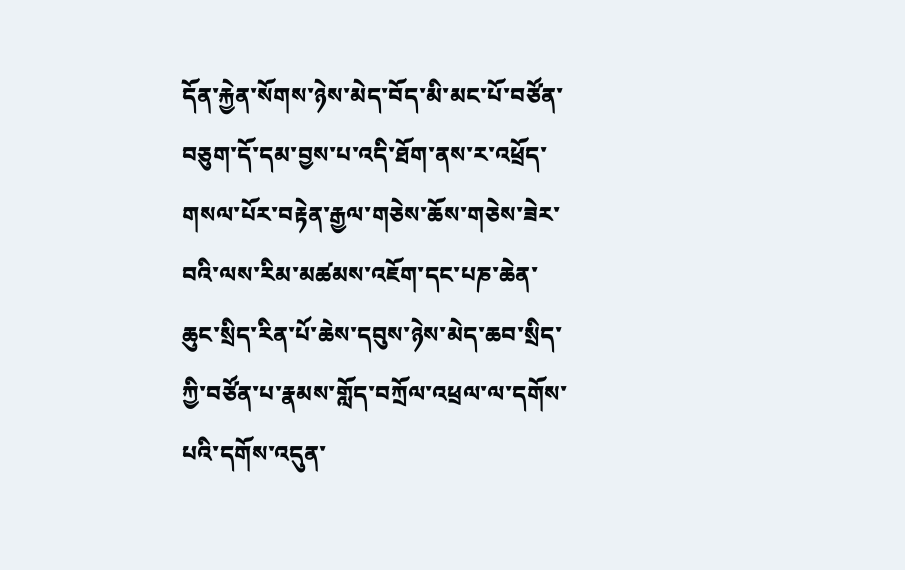དོན་རྐྱེན་སོགས་ཉེས་མེད་བོད་མི་མང་པོ་བཙོན་བཅུག་དོ་དམ་བྱས་པ་འདི་ཐོག་ནས་ར་འཕྲོད་གསལ་པོར་བརྟེན་རྒྱལ་གཅེས་ཆོས་གཅེས་ཟེར་བའི་ལས་རིམ་མཚམས་འཇོག་དང་པཎ་ཆེན་ཆུང་སྲིད་རིན་པོ་ཆེས་དབུས་ཉེས་མེད་ཆབ་སྲིད་ཀྱི་བཙོན་པ་རྣམས་གློད་བཀྲོལ་འཕྲལ་ལ་དགོས་པའི་དགོས་འདུན་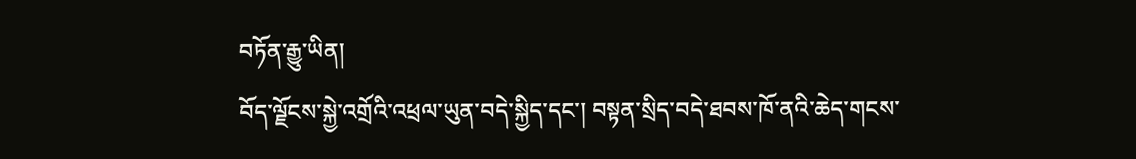བཏོན་རྒྱུ་ཡིན།
བོད་ལྗོངས་སྐྱེ་འགྲོའི་འཕྲལ་ཡུན་བདེ་སྐྱིད་དང་། བསྟན་སྲིད་བདེ་ཐབས་ཁོ་ནའི་ཆེད་གངས་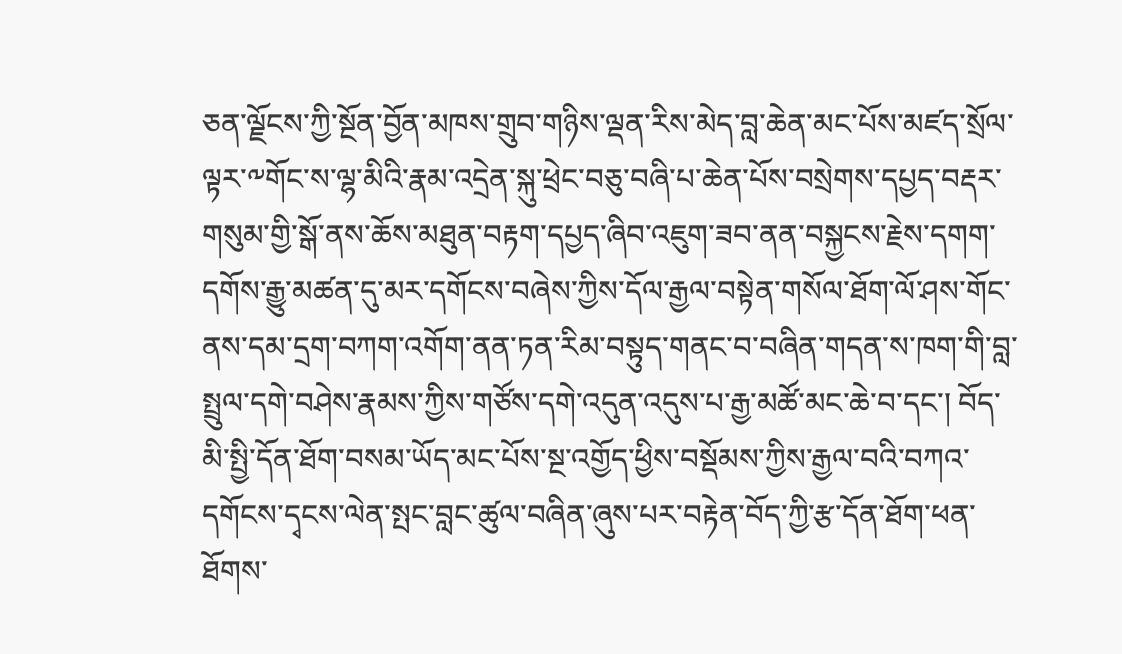ཅན་ལྗོངས་ཀྱི་སྔོན་བྱོན་མཁས་གྲུབ་གཉིས་ལྡན་རིས་མེད་བླ་ཆེན་མང་པོས་མཛད་སྲོལ་ལྟར་༸གོང་ས་ལྷ་མིའི་རྣམ་འདྲེན་སྐུ་ཕྲེང་བཅུ་བཞི་པ་ཆེན་པོས་བསྲེགས་དཔྱད་བརྡར་གསུམ་གྱི་སྒོ་ནས་ཆོས་མཐུན་བརྟག་དཔྱད་ཞིབ་འཇུག་ཟབ་ནན་བསྐྱངས་རྗེས་དགག་དགོས་རྒྱུ་མཚན་དུ་མར་དགོངས་བཞེས་ཀྱིས་དོལ་རྒྱལ་བསྟེན་གསོལ་ཐོག་ལོ་ཤས་གོང་ནས་དམ་དྲག་བཀག་འགོག་ནན་ཏན་རིམ་བསྟུད་གནང་བ་བཞིན་གདན་ས་ཁག་གི་བླ་སྤྲུལ་དགེ་བཤེས་རྣམས་ཀྱིས་གཙོས་དགེ་འདུན་འདུས་པ་རྒྱ་མཚོ་མང་ཆེ་བ་དང་། བོད་མི་སྤྱི་དོན་ཐོག་བསམ་ཡོད་མང་པོས་སྔ་འགྱོད་ཕྱིས་བསྡོམས་ཀྱིས་རྒྱལ་བའི་བཀའ་དགོངས་དྭངས་ལེན་སྤང་བླང་ཚུལ་བཞིན་ཞུས་པར་བརྟེན་བོད་ཀྱི་རྩ་དོན་ཐོག་ཕན་ཐོགས་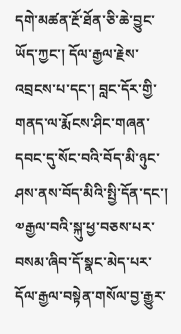དགེ་མཚན་རྔོ་ཐོན་ཅི་ཆེ་བྱུང་ཡོད་ཀྱང་། དོལ་རྒྱལ་རྗེས་འབྲངས་པ་དང་། བླང་དོར་གྱི་གནད་ལ་རྨོངས་ཤིང་གཞན་དབང་དུ་སོང་བའི་བོད་མི་ཉུང་ཤས་ནས་བོད་མིའི་སྤྱི་དོན་དང་། ༧རྒྱལ་བའི་སྐུ་ཕྱ་བཅས་པར་བསམ་ཞིབ་དོ་སྣང་མེད་པར་དོལ་རྒྱལ་བསྟེན་གསོལ་བྱ་རྒྱུར་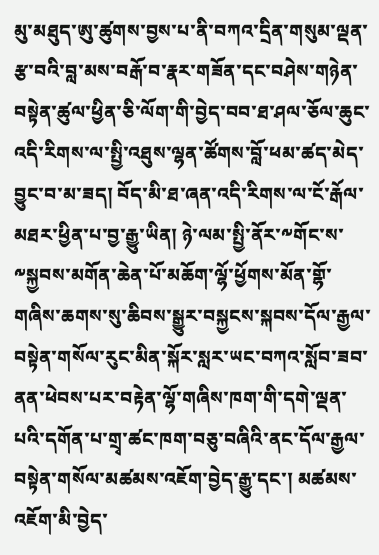མུ་མཐུད་ཨུ་ཚུགས་བྱས་པ་ནི་བཀའ་དྲིན་གསུམ་ལྡན་རྩ་བའི་བླ་མས་བརྒོ་བ་རྣར་གཟོན་དང་བཤེས་གཉེན་བསྟེན་ཚུལ་ཕྱིན་ཅི་ལོག་གི་བྱེད་བབ་ཐ་ཤལ་ཅོལ་ཆུང་འདི་རིགས་ལ་སྤྱི་འཐུས་ལྷན་ཚོགས་བློ་ཕམ་ཚད་མེད་བྱུང་བ་མ་ཟད། བོད་མི་ཐ་ཞན་འདི་རིགས་ལ་ངོ་རྒོལ་མཐར་ཕྱིན་པ་བྱ་རྒྱུ་ཡིན། ཉེ་ལམ་སྤྱི་ནོར་༸གོང་ས་༸སྐྱབས་མགོན་ཆེན་པོ་མཆོག་ལྷོ་ཕྱོགས་མོན་གྷོ་གཞིས་ཆགས་སུ་ཆིབས་སྒྱུར་བསྐྱངས་སྐབས་དོལ་རྒྱལ་བསྟེན་གསོལ་རུང་མིན་སྐོར་སླར་ཡང་བཀའ་སློབ་ཟབ་ནན་ཕེབས་པར་བརྟེན་ལྷོ་གཞིས་ཁག་གི་དགེ་ལྡན་པའི་དགོན་པ་གྲྭ་ཚང་ཁག་བཅུ་བཞིའི་ནང་དོལ་རྒྱལ་བསྟེན་གསོལ་མཚམས་འཇོག་བྱེད་རྒྱུ་དང་། མཚམས་འཇོག་མི་བྱེད་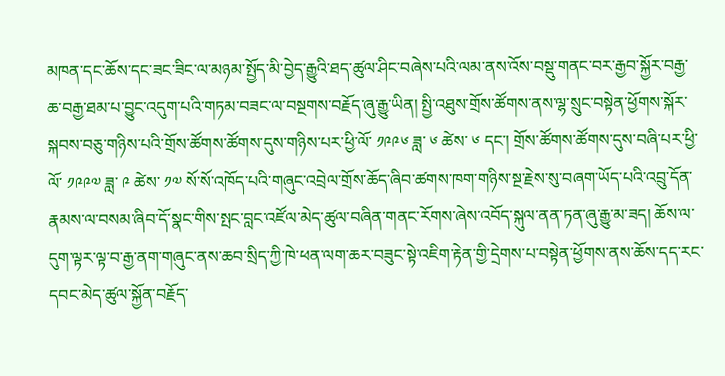མཁན་དང་ཆོས་དང་ཟང་ཟིང་ལ་མཉམ་སྤྱོད་མི་བྱེད་རྒྱུའི་ཐད་ཚུལ་ཤིང་བཞེས་པའི་ལམ་ནས་འོས་བསྡུ་གནང་བར་རྒྱབ་སྐྱོར་བརྒྱ་ཆ་བརྒྱ་ཐམ་པ་བྱུང་འདུག་པའི་གཏམ་བཟང་ལ་བསྔགས་བརྗོད་ཞུ་རྒྱུ་ཡིན། སྤྱི་འཐུས་གྲོས་ཚོགས་ནས་ལྷ་སྲུང་བསྟེན་ཕྱོགས་སྐོར་སྐབས་བཅུ་གཉིས་པའི་གྲོས་ཚོགས་ཚོགས་དུས་གཉིས་པར་ཕྱི་ལོ་ ༡༩༩༦ ཟླ་ ༦ ཚེས་ ༦ དང་། གྲོས་ཚོགས་ཚོགས་དུས་བཞི་པར་ཕྱི་ལོ་ ༡༩༩༧ ཟླ་ ༩ ཚེས་ ༡༧ སོ་སོ་འཁོད་པའི་གཞུང་འབྲེལ་གྲོས་ཆོད་ཞིབ་ཚགས་ཁག་གཉིས་སྔ་རྗེས་སུ་བཞག་ཡོད་པའི་འབྲུ་དོན་རྣམས་ལ་བསམ་ཞིབ་དོ་སྣང་གིས་སྤང་བླང་འཛོལ་མེད་ཚུལ་བཞིན་གནང་རོགས་ཞེས་འབོད་སྐུལ་ནན་ཏན་ཞུ་རྒྱུ་མ་ཟད། ཆོས་ལ་དུག་ལྟར་ལྟ་བ་རྒྱ་ནག་གཞུང་ནས་ཆབ་སྲིད་ཀྱི་ཁེ་ཕན་ལག་ཆར་བཟུང་སྟེ་འཇིག་རྟེན་གྱི་དྲེགས་པ་བསྟེན་ཕྱོགས་ནས་ཆོས་དད་རང་དབང་མེད་ཚུལ་སྐྱོན་བརྗོད་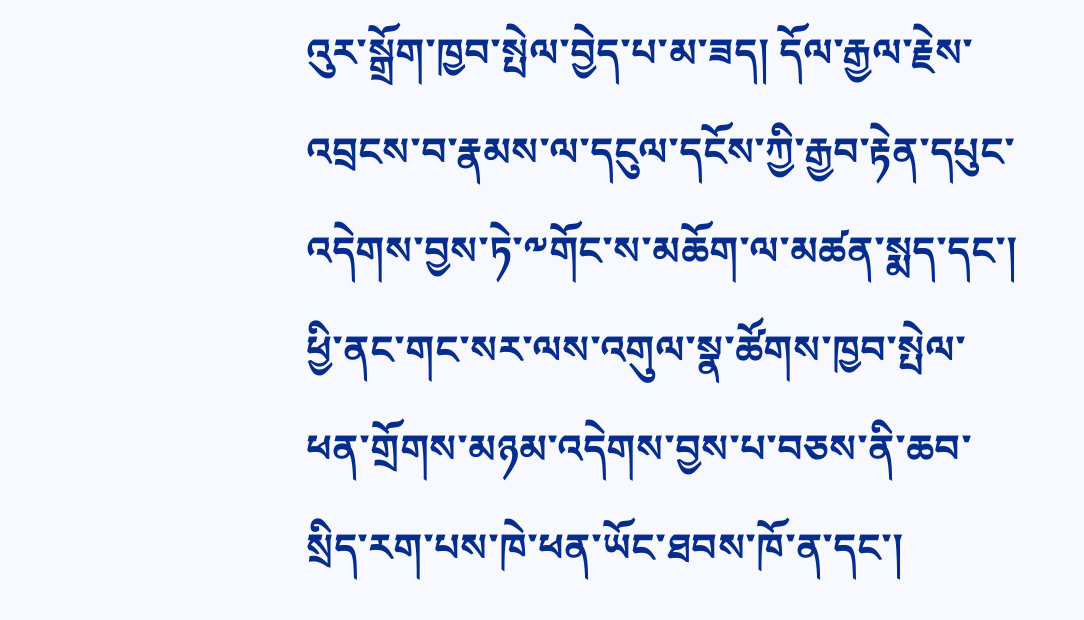འུར་སྒྲོག་ཁྱབ་སྤེལ་བྱེད་པ་མ་ཟད། དོལ་རྒྱལ་རྗེས་འབྲངས་བ་རྣམས་ལ་དངུལ་དངོས་ཀྱི་རྒྱབ་རྟེན་དཔུང་འདེགས་བྱས་ཏེ་༸གོང་ས་མཆོག་ལ་མཚན་སྨད་དང་། ཕྱི་ནང་གང་སར་ལས་འགུལ་སྣ་ཚོགས་ཁྱབ་སྤེལ་ཕན་གྲོགས་མཉམ་འདེགས་བྱས་པ་བཅས་ནི་ཆབ་སྲིད་རག་པས་ཁེ་ཕན་ཡོང་ཐབས་ཁོ་ན་དང་།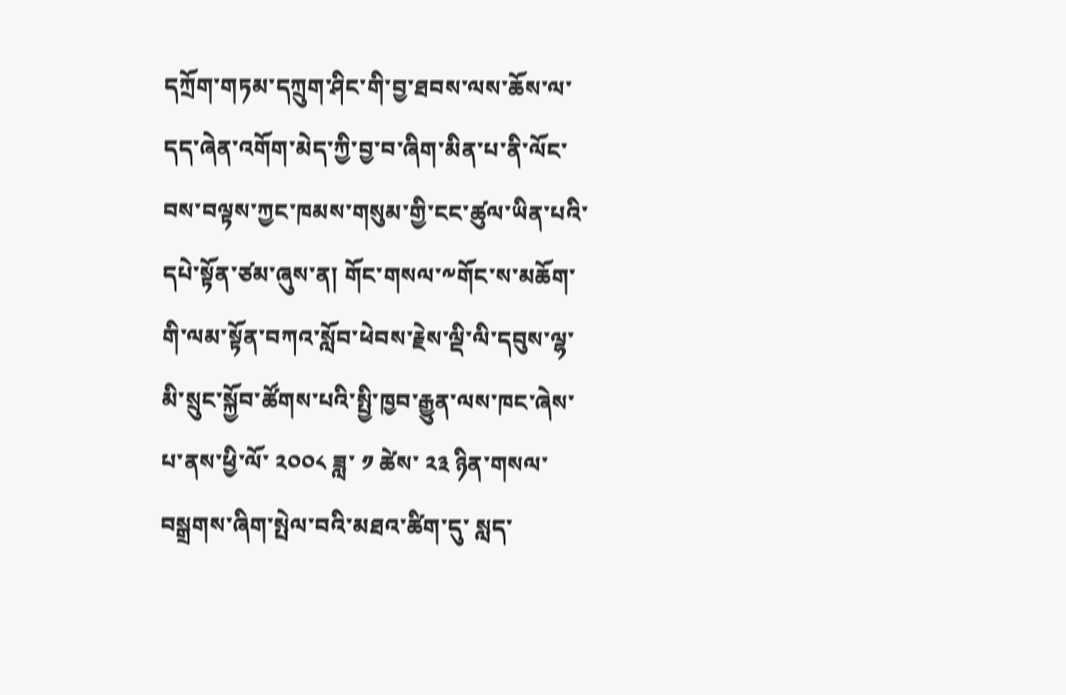དཀྲོག་གཏམ་དཀྲུག་ཤིང་གི་བྱ་ཐབས་ལས་ཆོས་ལ་དད་ཞེན་འགོག་མེད་ཀྱི་བྱ་བ་ཞིག་མིན་པ་ནི་ལོང་བས་བལྟས་ཀྱང་ཁམས་གསུམ་གྱི་ངང་ཚུལ་ཡིན་པའི་དཔེ་སྟོན་ཙམ་ཞུས་ན། གོང་གསལ་༸གོང་ས་མཆོག་གི་ལམ་སྟོན་བཀའ་སློབ་ཕེབས་རྗེས་ལྡི་ལི་དབུས་ལྷ་མི་སྲུང་སྐྱོབ་ཚོགས་པའི་སྤྱི་ཁྱབ་རྒྱུན་ལས་ཁང་ཞེས་པ་ནས་ཕྱི་ལོ་ ༢༠༠༨ ཟླ་ ༡ ཚེས་ ༢༣ ཉིན་གསལ་བསྒྲགས་ཞིག་སྤེལ་བའི་མཐའ་ཚིག་དུ་ སླད་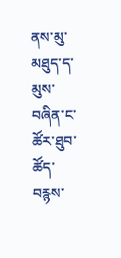ནས་མུ་མཐུད་ད་མུས་བཞིན་ང་ཚོར་ཐུབ་ཚོད་བརྙས་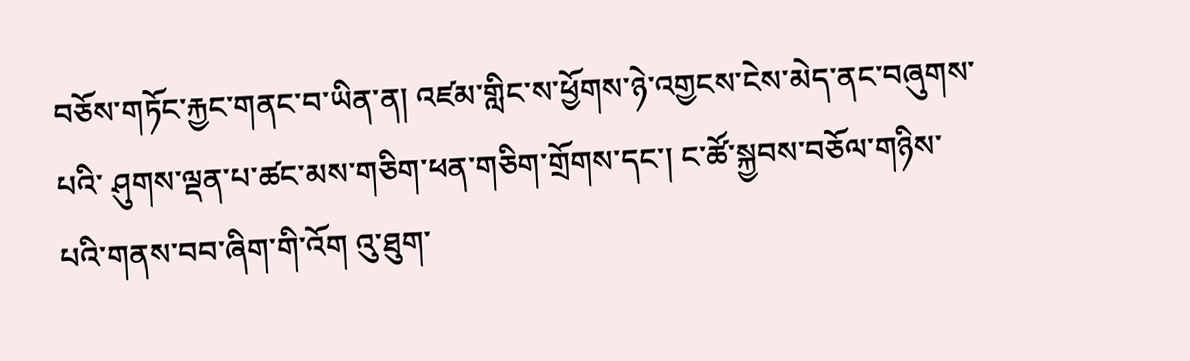བཅོས་གཏོང་རྐྱང་གནང་བ་ཡིན་ན། འཛམ་གླིང་ས་ཕྱོགས་ཉེ་འགྱངས་ངེས་མེད་ནང་བཞུགས་པའི་ ཤུགས་ལྡན་པ་ཚང་མས་གཅིག་ཕན་གཅིག་གྲོགས་དང་། ང་ཚོ་སྐྱབས་བཅོལ་གཉིས་པའི་གནས་བབ་ཞིག་གི་འོག འུ་ཐུག་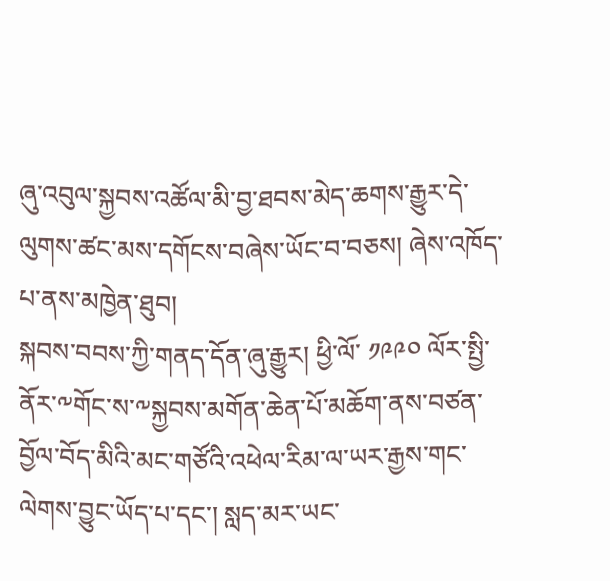ཞུ་འབུལ་སྐྱབས་འཚོལ་མི་བྱ་ཐབས་མེད་ཆགས་རྒྱུར་དེ་ལུགས་ཚང་མས་དགོངས་བཞེས་ཡོང་བ་བཅས། ཞེས་འཁོད་པ་ནས་མཁྱེན་ཐུབ།
སྐབས་བབས་ཀྱི་གནད་དོན་ཞུ་རྒྱུར། ཕྱི་ལོ་ ༡༩༩༠ ལོར་སྤྱི་ནོར་༸གོང་ས་༸སྐྱབས་མགོན་ཆེན་པོ་མཆོག་ནས་བཙན་བྱོལ་བོད་མིའི་མང་གཙོའི་འཕེལ་རིམ་ལ་ཡར་རྒྱས་གང་ལེགས་བྱུང་ཡོད་པ་དང་། སླད་མར་ཡང་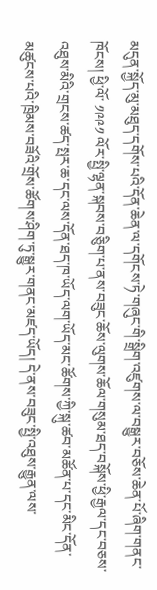མདུན་སྐྱོད་མུ་མཐུད་དགོས་པའི་དོན་ཆེན་ལ་དགོངས་ཏེ་གཞུང་གི་སྒྲིག་འཛུགས་ལ་བསྒྱུར་བཅོས་ཆེན་པོ་ཞིག་གནང་ཁོངས། ཕྱི་ལོ་ ༡༩༩༡ ལོར་སྤྱི་ལྷན་སྐབས་བཅིུག་པ་ནས་བཟུང་ཆོས་ལུགས་ཆོལ་གསུམ་ཐད་བསྐོས་ཕྱི་རྒྱལ་དང་བཅས་འཐུས་མིའི་གྲངས་ཚད་སྤར་ཆ་དང་ལས་དོན་ཐད་ཁ་ཡོད་ལག་ཡོད་མང་ཚོགས་ཀྱི་སྐུ་ཚབ་མཚོན་པ་དང་མིང་དོན་མཚུངས་པའི་ཁྲིམས་བཟོའི་གྲོས་ཚོགས་ཤིག་ཏུ་སྒྱུར་གནང་མཛད་ཡོད། དེ་ནས་བཟུང་སྤྱི་འཐུས་རྒྱུན་ལས་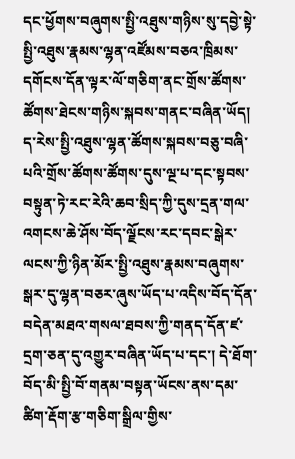དང་ཕྱོགས་བཞུགས་སྤྱི་འཐུས་གཉིས་སུ་དབྱེ་སྟེ་སྤྱི་འཐུས་རྣམས་ལྷན་འཛོམས་བཅའ་ཁྲིམས་དགོངས་དོན་ལྟར་ལོ་གཅིག་ནང་གྲོས་ཚོགས་ཚོགས་ཐེངས་གཉིས་སྐབས་གནང་བཞིན་ཡོད། ད་རེས་སྤྱི་འཐུས་ལྷན་ཚོགས་སྐབས་བཅུ་བཞི་པའི་གྲོས་ཚོགས་ཚོགས་དུས་ལྔ་པ་དང་སྟབས་བསྟུན་ཏེ་རང་རེའི་ཆབ་སྲིད་ཀྱི་དུས་དྲན་གལ་འགངས་ཆེ་ཤོས་བོད་ལྗོངས་རང་དབང་སྒེར་ལངས་ཀྱི་ཉིན་མོར་སྤྱི་འཐུས་རྣམས་བཞུགས་སྒར་དུ་ལྷན་བཅར་ཞུས་ཡོད་པ་འདིས་བོད་དོན་བདེན་མཐའ་གསལ་ཐབས་ཀྱི་གནད་དོན་ཛ་དྲག་ཅན་དུ་འགྱུར་བཞིན་ཡོད་པ་དང་། དེ་ཐོག་བོད་མི་སྤྱི་བོ་གནམ་བསྟན་ཡོངས་ནས་དམ་ཚིག་རྡོག་རྩ་གཅིག་སྒྲིལ་གྱིས་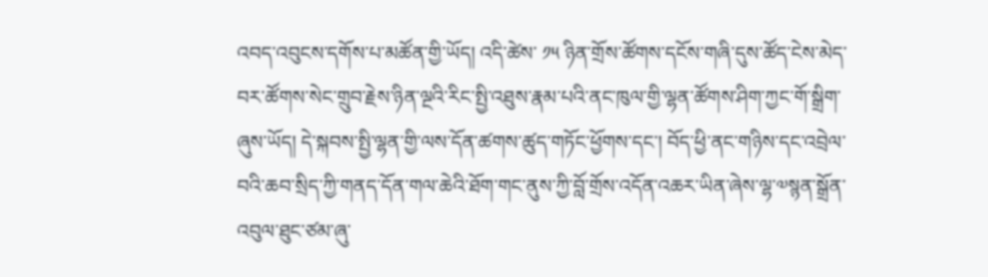འབད་འབུངས་དགོས་པ་མཚོན་གྱི་ཡོད། འདི་ཚེས་ ༡༥ ཉིན་གྲོས་ཚོགས་དངོས་གཞི་དུས་ཚོད་ངེས་མེད་བར་ཚོགས་སེང་གྲུབ་རྗེས་ཉིན་ལྔའི་རིང་སྤྱི་འཐུས་རྣམ་པའི་ནང་ཁུལ་གྱི་ལྷན་ཚོགས་ཤིག་ཀྱང་གོ་སྒྲིག་ཞུས་ཡོད། དེ་སྐབས་སྤྱི་ལྷན་གྱི་ལས་དོན་ཚགས་ཚུད་གཏོང་ཕྱོགས་དང་། བོད་ཕྱི་ནང་གཉིས་དང་འབྲེལ་བའི་ཆབ་སྲིད་ཀྱི་གནད་དོན་གལ་ཆེའི་ཐོག་གང་ནུས་ཀྱི་བློ་གྲོས་འདོན་འཆར་ཡིན་ཞེས་ལྷ་༧སྙན་སྒྲོན་འབུལ་ཐུང་ཙམ་ཞུ་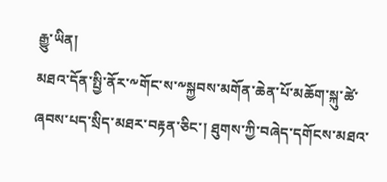རྒྱུ་ཡིན།
མཐའ་དོན་སྤྱི་ནོར་༸གོང་ས་༸སྐྱབས་མགོན་ཆེན་པོ་མཆོག་སྐུ་ཚེ་ཞབས་པད་སྲིད་མཐར་བརྟན་ཅིང་། ཐུགས་ཀྱི་བཞེད་དགོངས་མཐའ་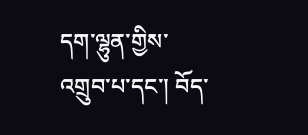དག་ལྷུན་གྱིས་འགྲུབ་པ་དང་། བོད་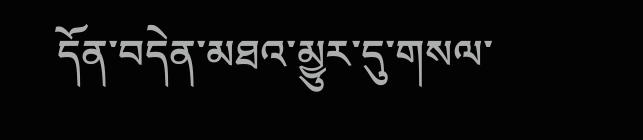དོན་བདེན་མཐའ་མྱུར་དུ་གསལ་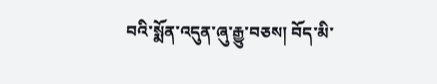བའི་སྨོན་འདུན་ཞུ་རྒྱུ་བཅས། བོད་མི་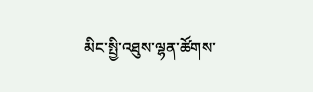མིང་སྤྱི་འཐུས་ལྷན་ཚོགས་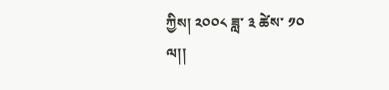ཀྱིས། ༢༠༠༨ ཟླ་ ༣ ཚེས་ ༡༠ ལ།།